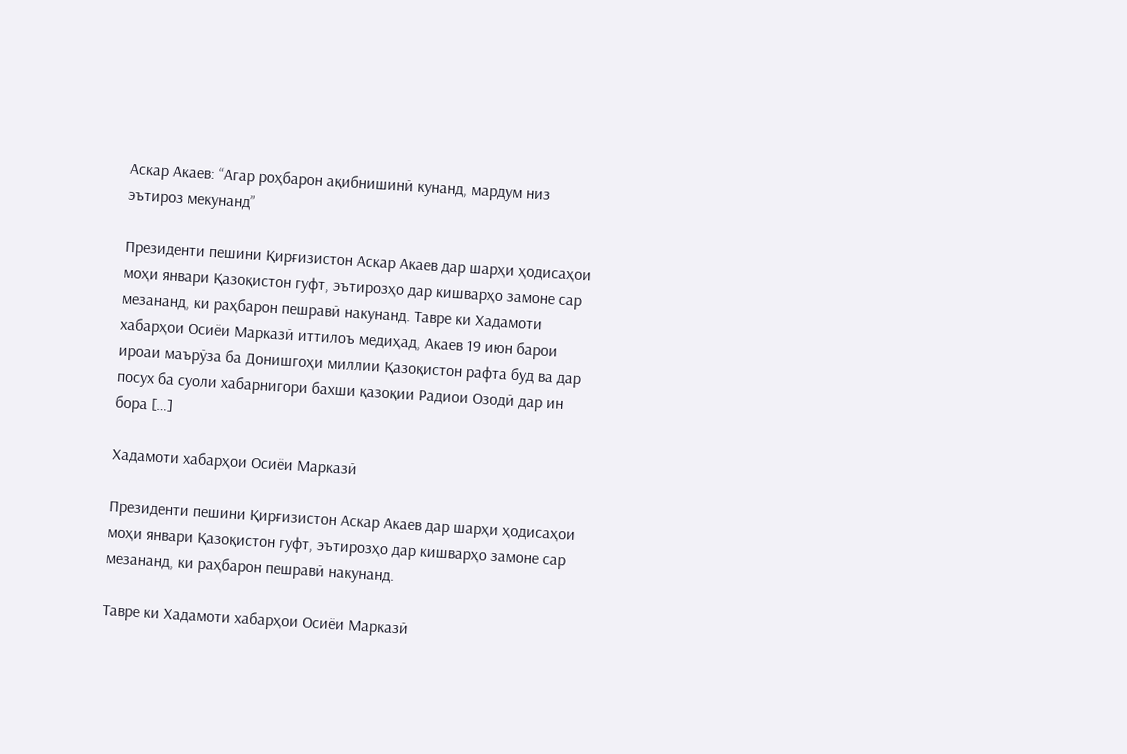Аскар Акаев: “Агар роҳбарон ақибнишинӣ кунанд, мардум низ эътироз мекунанд”

Президенти пешини Қирғизистон Аскар Акаев дар шарҳи ҳодисаҳои моҳи январи Қазоқистон гуфт, эътирозҳо дар кишварҳо замоне сар мезананд, ки раҳбарон пешравӣ накунанд. Тавре ки Хадамоти хабарҳои Осиёи Марказӣ иттилоъ медиҳад, Акаев 19 июн барои ироаи маърӯза ба Донишгоҳи миллии Қазоқистон рафта буд ва дар посух ба суоли хабарнигори бахши қазоқии Радиои Озодӣ дар ин бора […]

Хадамоти хабарҳои Осиёи Марказӣ

Президенти пешини Қирғизистон Аскар Акаев дар шарҳи ҳодисаҳои моҳи январи Қазоқистон гуфт, эътирозҳо дар кишварҳо замоне сар мезананд, ки раҳбарон пешравӣ накунанд.

Тавре ки Хадамоти хабарҳои Осиёи Марказӣ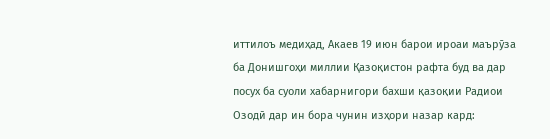иттилоъ медиҳад, Акаев 19 июн барои ироаи маърӯза ба Донишгоҳи миллии Қазоқистон рафта буд ва дар посух ба суоли хабарнигори бахши қазоқии Радиои Озодӣ дар ин бора чунин изҳори назар кард: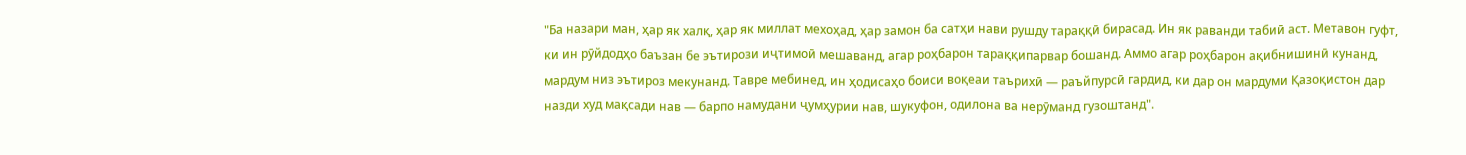"Ба назари ман, ҳар як халқ, ҳар як миллат мехоҳад, ҳар замон ба сатҳи нави рушду тараққӣ бирасад. Ин як раванди табиӣ аст. Метавон гуфт, ки ин рӯйдодҳо баъзан бе эътирози иҷтимоӣ мешаванд, агар роҳбарон тараққипарвар бошанд. Аммо агар роҳбарон ақибнишинӣ кунанд, мардум низ эътироз мекунанд. Тавре мебинед, ин ҳодисаҳо боиси воқеаи таърихӣ — раъйпурсӣ гардид, ки дар он мардуми Қазоқистон дар назди худ мақсади нав — барпо намудани ҷумҳурии нав, шукуфон, одилона ва нерӯманд гузоштанд".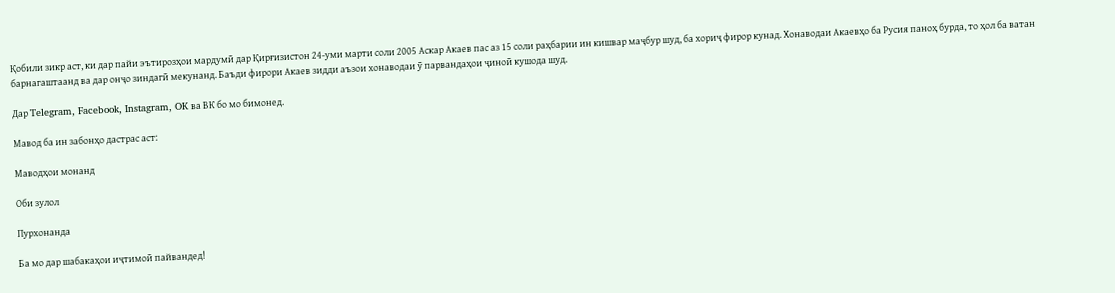Қобили зикр аст, ки дар пайи эътирозҳои мардумӣ дар Қирғизистон 24-уми марти соли 2005 Аскар Акаев пас аз 15 соли раҳбарии ин кишвар маҷбур шуд, ба хориҷ фирор кунад. Хонаводаи Акаевҳо ба Русия паноҳ бурда, то ҳол ба ватан барнагаштаанд ва дар онҷо зиндагӣ мекунанд. Баъди фирори Акаев зидди аъзои хонаводаи ӯ парвандаҳои ҷиноӣ кушода шуд.

Дар Telegram, Facebook, Instagram, OK ва ВК бо мо бимонед.

Мавод ба ин забонҳо дастрас аст:

Маводҳои монанд

Оби зулол

Пурхонанда

Ба мо дар шабакаҳои иҷтимоӣ пайвандед!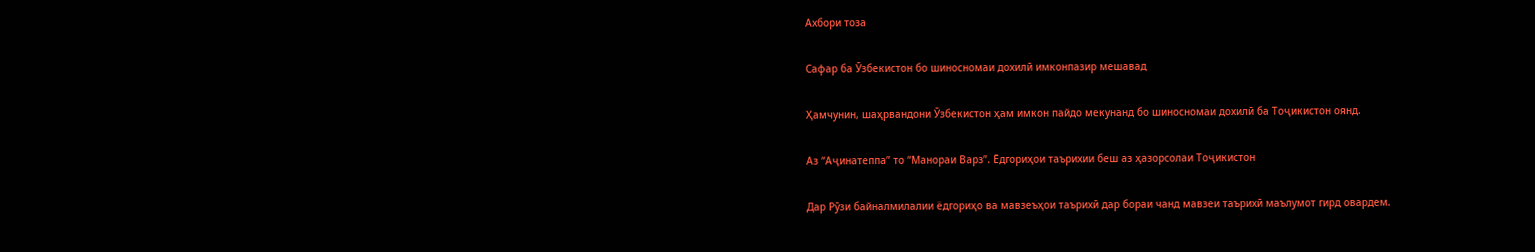Ахбори тоза

Сафар ба Ӯзбекистон бо шиносномаи дохилӣ имконпазир мешавад

Ҳамчунин, шаҳрвандони Ӯзбекистон ҳам имкон пайдо мекунанд бо шиносномаи дохилӣ ба Тоҷикистон оянд.

Аз “Аҷинатеппа” то “Манораи Варз”. Ёдгориҳои таърихии беш аз ҳазорсолаи Тоҷикистон

Дар Рӯзи байналмилалии ёдгориҳо ва мавзеъҳои таърихӣ дар бораи чанд мавзеи таърихӣ маълумот гирд овардем.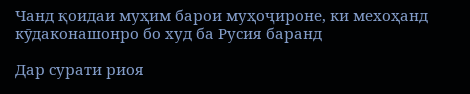Чанд қоидаи муҳим барои муҳоҷироне, ки мехоҳанд кӯдаконашонро бо худ ба Русия баранд

Дар сурати риоя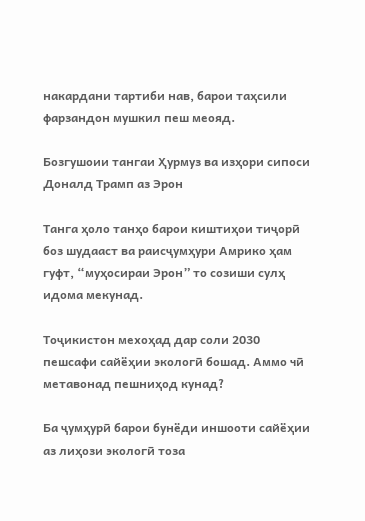накардани тартиби нав, барои таҳсили фарзандон мушкил пеш меояд.

Бозгушоии тангаи Ҳурмуз ва изҳори сипоси Доналд Трамп аз Эрон

Танга ҳоло танҳо барои киштиҳои тиҷорӣ боз шудааст ва раисҷумҳури Амрико ҳам гуфт, “муҳосираи Эрон” то созиши сулҳ идома мекунад.

Тоҷикистон мехоҳад дар соли 2030 пешсафи сайёҳии экологӣ бошад. Аммо чӣ метавонад пешниҳод кунад?

Ба ҷумҳурӣ барои бунёди иншооти сайёҳии аз лиҳози экологӣ тоза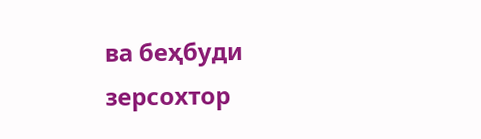ва беҳбуди зерсохтор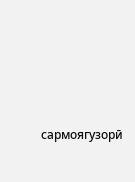сармоягузорӣ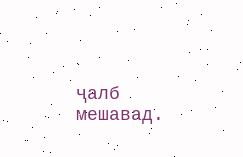ҷалб мешавад.